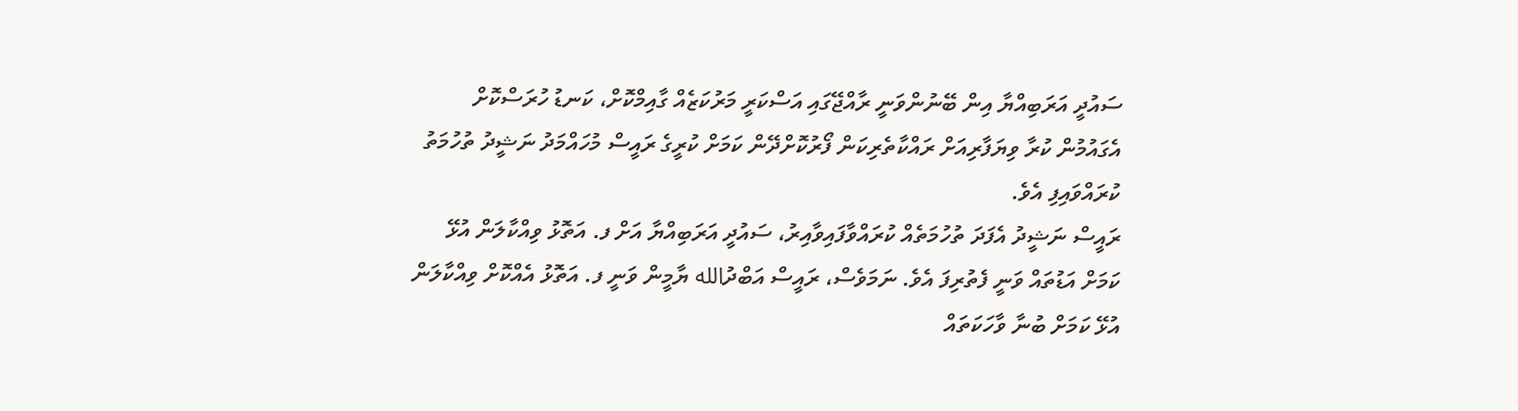ސައުދީ އަރަބިއްޔާ އިން ބޭނުންވަނީ ރާއްޖޭގައި އަސްކަރީ މަރުކަޒެއް ގާއިމްކޮށް، ކަނޑު ހުރަސްކޮށް އެގައުމުން ކުރާ ވިޔަފާރިއަށް ރައްކާތެރިކަން ފޯރުކޮށްދޭން ކަމަށް ކުރީގެ ރައީސް މުހައްމަދު ނަޝީދު ތުހުމަތު ކުރައްވައިފި އެވެ.
ރައީސް ނަޝީދު އެފަދަ ތުހުމަތެއް ކުރައްވާފައިވާއިރު، ސައުދީ އަރަބިއްޔާ އަށް ފ. އަތޮޅު ވިއްކާލަން އުޅޭ ކަމަށް އަޑުތައް ވަނީ ފެތުރިފަ އެވެ. ނަމަވެސް، ރައީސް އަބްދުالله ޔާމީން ވަނީ ފ. އަތޮޅު އެއްކޮށް ވިއްކާލަން އުޅޭ ކަމަށް ބުނާ ވާހަކަތައް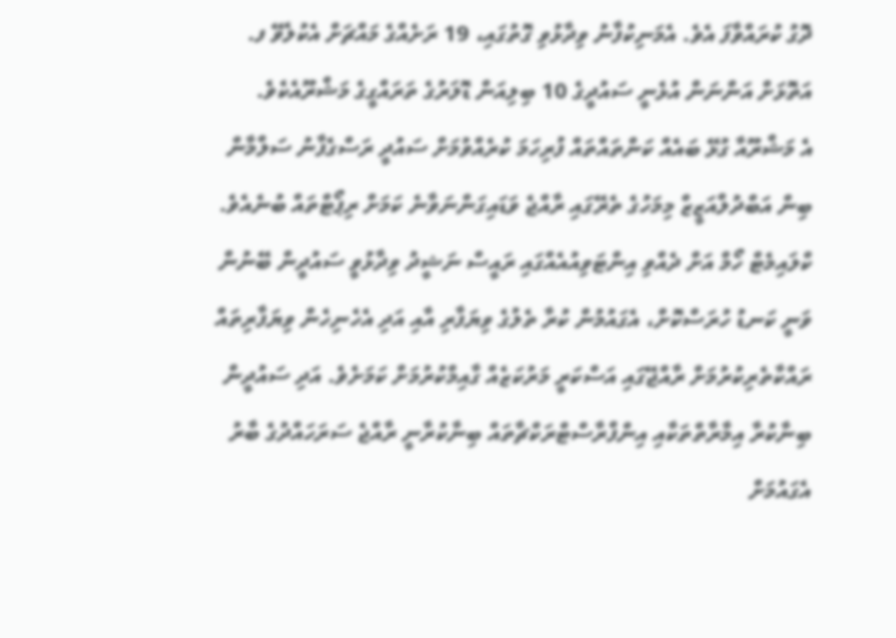ދޮގު ކުރައްވާފަ އެވެ. އެމަނިކުފާނު ވިދާޅުވި ގޮތުގައި، 19 ރަށެއްގެ މައްޗަށް އެކުލެވޭ ފ. އަތޮޅަށް އަންނަން އުޅެނީ ސައުދީގެ 10 ބިލިއަން ޑޮލަރުގެ ތަރައްގީގެ މަޝްރޫއެކެވެ.
އެ މަޝްރޫއާ ގުޅޭ ބައެއް ކަންތައްތައް ފުރިހަމަ ކުރެއްވުމަށް ސައުދީ ރަސްގެފާނު ސަލްމާން ބިން އަބްދުލްއަޒީޒް މިމަހުގެ ތެރޭގައި ރާއްޖެ ވަޑައިގަންނަވާނެ ކަމަށް ރިޕޯޓްތައް ބުނެއެވެ.
ކްލައިމެޓް ހޯމް އަށް ދެއްވި އިންޓަވިއުއެއްގައި ރައީސް ނަޝީދު ވިދާޅުވީ ސައުދީން ބޭނުން ވަނީ ކަނޑު ހުރަސްކޮށް، އެގައުމުން ކުރާ ތެލުގެ ވިޔަފާރި އާއި އަދި އެހެނިހެން ވިޔަފާރިތައް ރައްކާތެރިކުރުމަށް ރާއްޖޭގައި އަސްކަރީ މަރުކަޒެއް ގާއިމްކުރުމަށް ކަމަށެވެ. އަދި ސައުދީން ބިނާކުރާ އިމާރާތްތަކާއި އިންފްރާސްޓްރަކްޗާތައް ބިނާކުރާނީ ރާއްޖެ ސަރަހައްދުގެ ބާރު އެގައުމަށް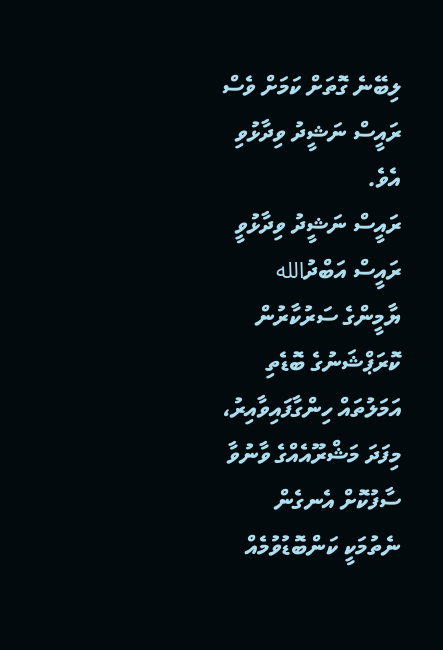ލިބޭނެ ގޮތަށް ކަމަށް ވެސް ރައީސް ނަޝީދު ވިދާޅުވި އެވެ.
ރައީސް ނަޝީދު ވިދާޅުވީ ރައީސް އަބްދުالله ޔާމީންގެ ސަރުކާރުން ކޮރަޕްޝަނުގެ ބޮޑެތި އަމަލުތައް ހިންގާފައިވާއިރު، މިފަދަ މަޝްރޫއެއްގެ ވާނުވާ ސާފުކޮށް އެނގެން ނެތުމަކީ ކަންބޮޑުވުމެއް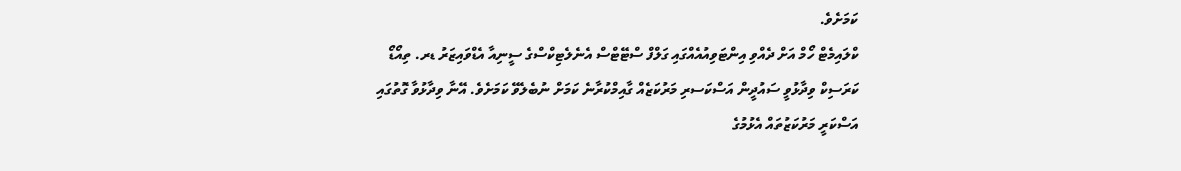ކަމަށެވެ.
ކްލައިމެޓް ހޯމް އަށް ދެއްވި އިންޓަވިއުއެއްގައި ގަލްފް ސްޓޭޓްސް އެނެލެޓިކްސްގެ ސީނިއާ އެޑްވައިޒަރު ޑރ. ތިއޯޑޯ ކަރަސިކް ވިދާޅުވީ ސައުދީން އަސްކަސރި މަރުކަޒެއް ގާއިމްކުރާނެ ކަމަށް ނުބެލެވޭ ކަމަށެވެ. އޭނާ ވިދާޅުވާ ގޮތުގައި އަސްކަރީ މަރުކަޒުތައް އެޅުމުގެ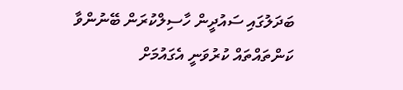ބަދަލުގައި ސައުދީން ހާސިލްކުރަން ބޭނުންވާ ކަންތައްތައް ކުރުވަނީ އެގައުމަށް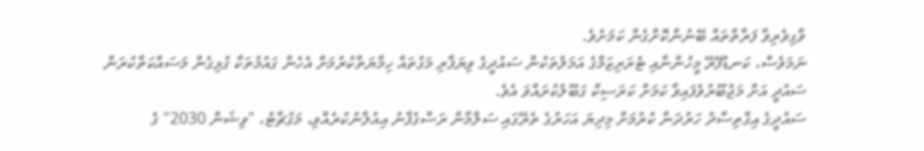ވާގިވެރިވާ ފަރާތްތައް ބޭނުންކޮށްގެން ކަމަށެވެ.
ނަމަވެސް، ކަނޑުފޭރޭ މީހުންނާއި ޓެރަރިޒަމްގެ އަމަލުތަކުން ސައުދީގެ ވިޔަފާރި މަގުތައް ހިމާޔަތްކުރުމަށް އެހެން ގައުމުތަކާ ގުޅިގެން މަސައްކަތްކުރަން ސައުދީ އަށް މަޖުބޫރުވެފައިވާ ކަމަށް ކަރަސިކް ގަބޫލުކުރައްވަ އެވެ.
ސައުދީގެ އިގްތިސާދު ހަރުދަނާ ކުރުމަށް މިދިޔަ އަހަރުގެ ތެރޭގައި ސަލްމާން ރަސްގެފާނު އިއުލާނުކުރެއްވި، މަގުޗާޓު، "ވިޝަން 2030" ގެ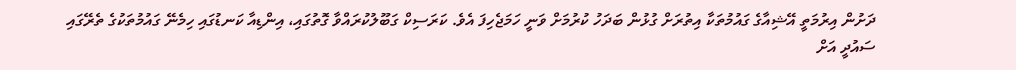ދަށުން އިރުމަތީ އޭޝިއާގެ ގައުމުތަކާ އިތުރަށް ގުޅުން ބަދަހު ކުރުމަށް ވަނީ ހަމަޖެހިފަ އެވެ. ކަރަސިކް ގަބޫލުކުރައްވާ ގޮތުގައި، އިންޑިއާ ކަނޑުގައި ހިމެނޭ ގައުމުތަކުގެ ތެރޭގައި ސައުދީ އަށް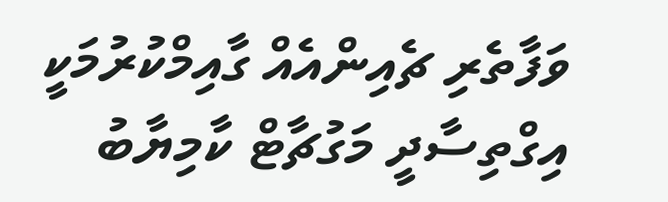ވަފާތެރި ޗެއިންއެއް ގާއިމްކުރުމަކީ އިގްތިސާދީ މަގުޗާޓް ކާމިޔާބު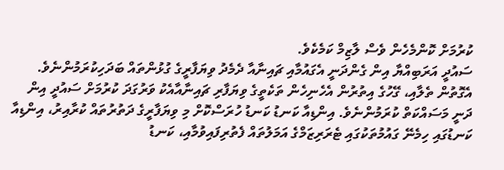ކުރުމަށް ކޮންމެހެން ވެސް ލާޒިމް ކަމެކެވެ.
ސައުދީ އަރަބިއްޔާ އިން ގެންދަނީ އެގައުމާއި ޗައިނާއާ ދެމެދު ވިޔަފާރީގެ ގުޅުންތައް ބަދަހިކުރަމުންނެވެ. އެގޮތުން ތެލާއި، ގޭހުގެ އިތުރުން އެހެނިހެން ތަކެތީގެ ވިޔަފާރި ޗައިނާއާއެކު ވަރުގަދަ ކުރުމަށް ސައުދީ އިން ދަނީ މަސައްކަތް ކުރަމުންނެވެ. އިންޑިއާ ކަނޑު ކަނޑު ހުރަސްކޮށް މި ވިޔަފާރީގެ ދަތުރުތައް ކުރާއިރު، އިންޑިއާ ކަނޑުގައި ހިމެނޭ ގައުމުތަކުގައި ޓެރަރިޒަމްގެ އަމަލުތައް ފެތުރިފައިވުމާއި، ކަނޑު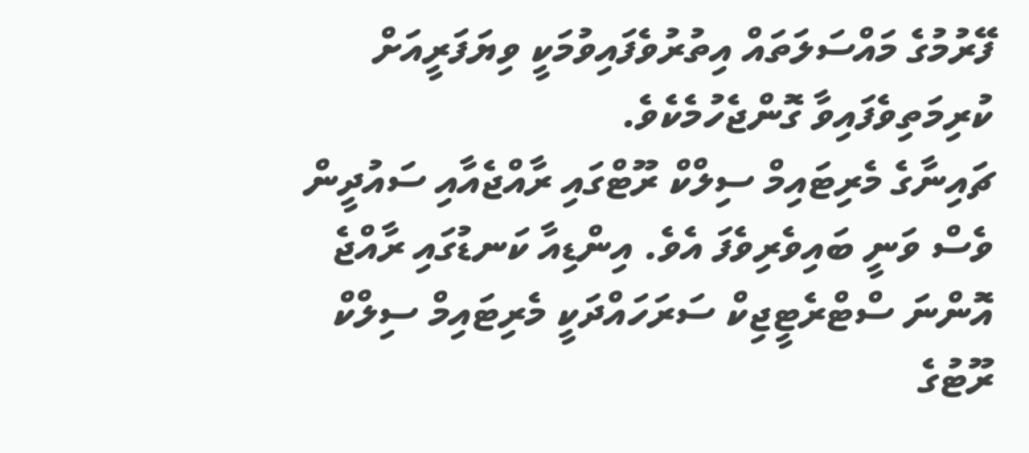ފޭރުމުގެ މައްސަލަތައް އިތުރުވެފައިވުމަކީ ވިޔަފަރީއަށް ކުރިމަތިވެފައިވާ ގޮންޖެހުމެކެވެ.
ޗައިނާގެ މެރިޓައިމް ސިލްކް ރޫޓްގައި ރާއްޖެއާއި ސައުދީން ވެސް ވަނީ ބައިވެރިވެފަ އެވެ. އިންޑިއާ ކަނޑުގައި ރާއްޖެ އޮންނަ ސްޓްރެޓީޖިކް ސަރަހައްދަކީ މެރިޓައިމް ސިލްކް ރޫޓުގެ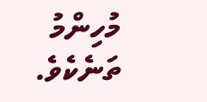މުހިންމު ތަނެކެވެ.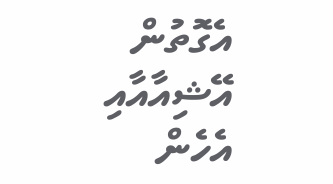އެގޮތުން އޭޝިއާއާއި އެހެން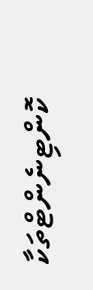ކޮންޓިނެންޓްތަކާ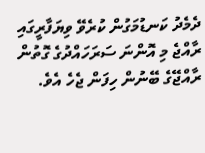ދެމެދު ކަނޑުމަގުން ކުރެވޭ ވިޔަފާރީގައި ރާއްޖެ މި އޮންނަ ސަރަހައްދުގެ ގޮތުން ރާއްޖޭގެ ބޭނުން ހިފަން ޖެހެ އެވެ.